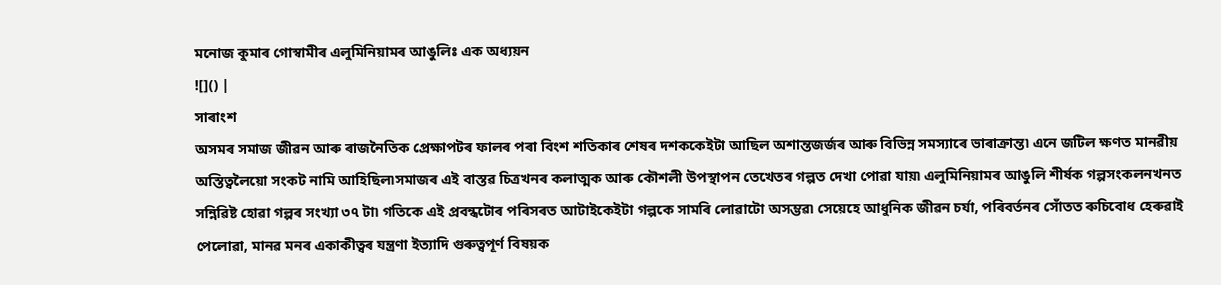মনোজ কুমাৰ গোস্বামীৰ এলুমিনিয়ামৰ আঙুলিঃ এক অধ্যয়ন
![]() |
সাৰাংশ
অসমৰ সমাজ জীৱন আৰু ৰাজনৈতিক প্ৰেক্ষাপটৰ ফালৰ পৰা বিংশ শতিকাৰ শেষৰ দশককেইটা আছিল অশান্তজৰ্জৰ আৰু বিভিন্ন সমস্যাৰে ভাৰাক্ৰান্ত৷ এনে জটিল ক্ষণত মানৱীয় অস্তিত্বলৈয়ো সংকট নামি আহিছিল৷সমাজৰ এই বাস্তৱ চিত্ৰখনৰ কলাত্মক আৰু কৌশলী উপস্থাপন তেখেতৰ গল্পত দেখা পোৱা যায়৷ এলুমিনিয়ামৰ আঙুলি শীৰ্ষক গল্পসংকলনখনত সন্নিৱিষ্ট হোৱা গল্পৰ সংখ্যা ৩৭ টা৷ গতিকে এই প্ৰবন্ধটোৰ পৰিসৰত আটাইকেইটা গল্পকে সামৰি লোৱাটো অসম্ভৱ৷ সেয়েহে আধুনিক জীৱন চৰ্যা, পৰিবৰ্তনৰ সোঁতত ৰুচিবোধ হেৰুৱাই পেলোৱা, মানৱ মনৰ একাকীত্বৰ যন্ত্ৰণা ইত্যাদি গুৰুত্বপূৰ্ণ বিষয়ক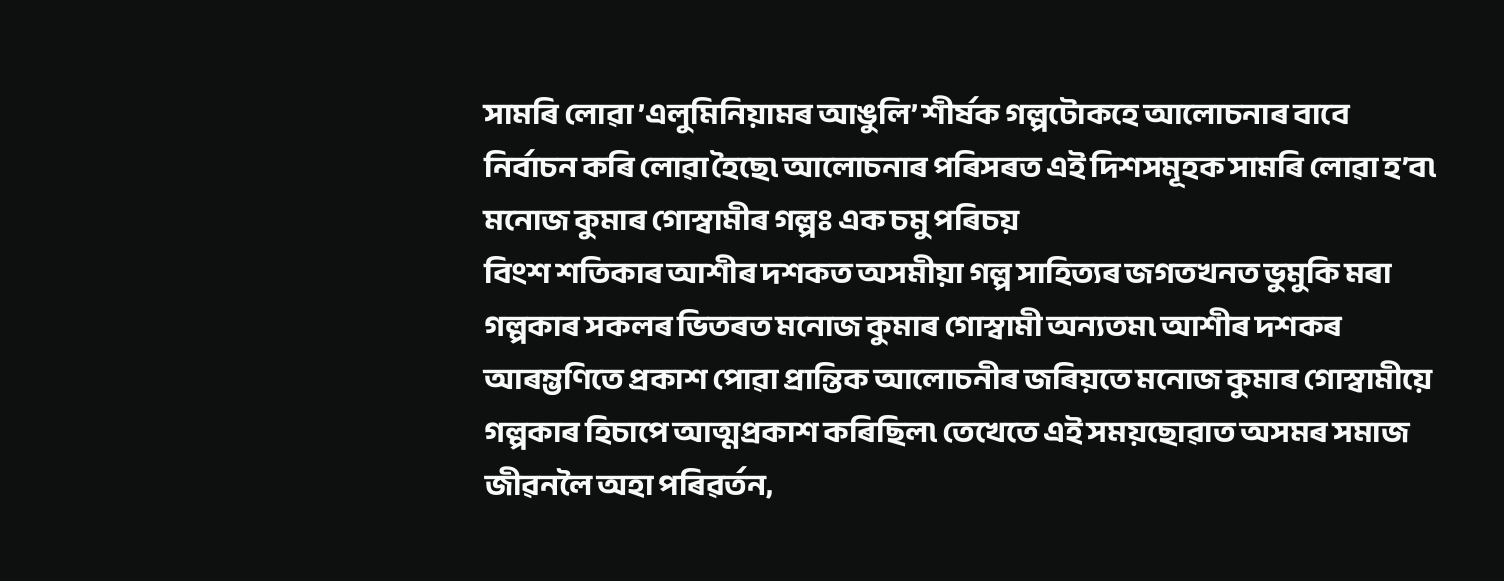সামৰি লোৱা ’এলুমিনিয়ামৰ আঙুলি’ শীৰ্ষক গল্পটোকহে আলোচনাৰ বাবে নিৰ্বাচন কৰি লোৱা হৈছে৷ আলোচনাৰ পৰিসৰত এই দিশসমূহক সামৰি লোৱা হ’ব৷
মনোজ কুমাৰ গোস্বামীৰ গল্পঃ এক চমু পৰিচয়
বিংশ শতিকাৰ আশীৰ দশকত অসমীয়া গল্প সাহিত্যৰ জগতখনত ভুমুকি মৰা গল্পকাৰ সকলৰ ভিতৰত মনোজ কুমাৰ গোস্বামী অন্যতম৷ আশীৰ দশকৰ আৰম্ভণিতে প্ৰকাশ পোৱা প্ৰান্তিক আলোচনীৰ জৰিয়তে মনোজ কুমাৰ গোস্বামীয়ে গল্পকাৰ হিচাপে আত্মপ্ৰকাশ কৰিছিল৷ তেখেতে এই সময়ছোৱাত অসমৰ সমাজ জীৱনলৈ অহা পৰিৱৰ্তন,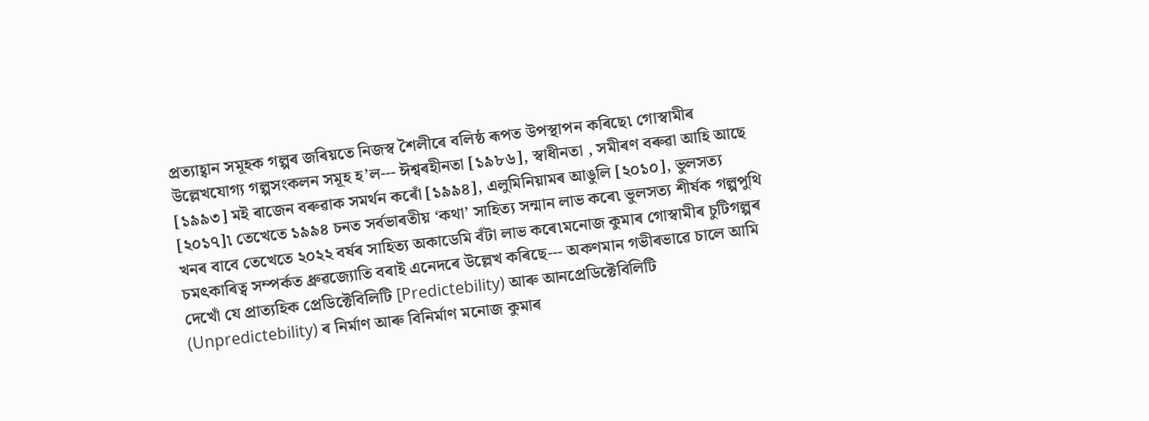প্ৰত্যাহ্বান সমূহক গল্পৰ জৰিয়তে নিজস্ব শৈলীৰে বলিষ্ঠ ৰূপত উপস্থাপন কৰিছে৷ গোস্বামীৰ উল্লেখযোগ্য গল্পসংকলন সমূহ হ’ল--- ঈশ্বৰহীনতা [১৯৮৬], স্বাধীনতা , সমীৰণ বৰুৱা আহি আছে [১৯৯৩] মই ৰাজেন বৰুৱাক সমৰ্থন কৰোঁ [১৯৯৪], এলুমিনিয়ামৰ আঙুলি [২০১০], ভুলসত্য [২০১৭]৷ তেখেতে ১৯৯৪ চনত সৰ্বভাৰতীয় ‘কথা’ সাহিত্য সন্মান লাভ কৰে৷ ভুলসত্য শীৰ্ষক গল্পপুথি খনৰ বাবে তেখেতে ২০২২ বৰ্ষৰ সাহিত্য অকাডেমি বঁটা লাভ কৰে৷মনোজ কুমাৰ গোস্বামীৰ চুটিগল্পৰ চমৎকাৰিত্ব সম্পৰ্কত ধ্ৰুৱজ্যোতি বৰাই এনেদৰে উল্লেখ কৰিছে--- অকণমান গভীৰভাৱে চালে আমি দেখোঁ যে প্ৰাত্যহিক প্ৰেডিক্টেবিলিটি [Predictebility) আৰু আনপ্ৰেডিক্টেবিলিটি (Unpredictebility) ৰ নিৰ্মাণ আৰু বিনিৰ্মাণ মনোজ কুমাৰ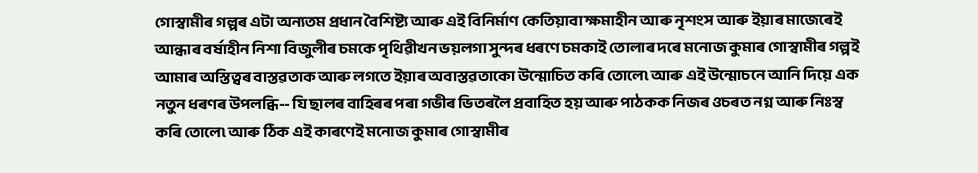গোস্বামীৰ গল্পৰ এটা অন্যতম প্ৰধান বৈশিষ্ট্য আৰু এই বিনিৰ্মাণ কেতিয়াবা ক্ষমাহীন আৰু নৃশংস আৰু ইয়াৰ মাজেৰেই আন্ধাৰ বৰ্ষাহীন নিশা বিজুলীৰ চমকে পৃথিৱীখন ভয়লগা সুন্দৰ ধৰণে চমকাই তোলাৰ দৰে মনোজ কুমাৰ গোস্বামীৰ গল্পই আমাৰ অস্তিত্বৰ বাস্তৱতাক আৰু লগতে ইয়াৰ অবাস্তৱতাকো উন্মোচিত কৰি তোলে৷ আৰু এই উন্মোচনে আনি দিয়ে এক নতুন ধৰণৰ উপলব্ধি-- যি ছালৰ বাহিৰৰ পৰা গভীৰ ভিতৰলৈ প্ৰবাহিত হয় আৰু পাঠকক নিজৰ ওচৰত নগ্ন আৰু নিঃস্ব কৰি তোলে৷ আৰু ঠিক এই কাৰণেই মনোজ কুমাৰ গোস্বামীৰ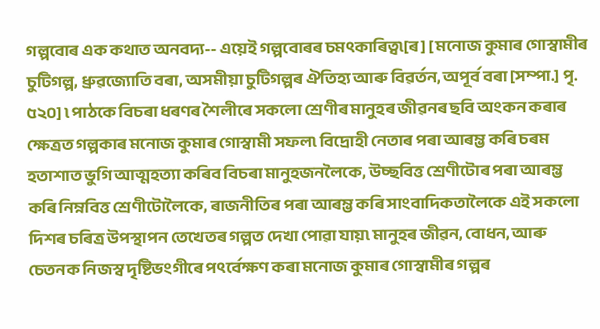গল্পবোৰ এক কথাত অনবদ্য-- এয়েই গল্পবোৰৰ চমৎকাৰিত্ব৷[ৰ] [ মনোজ কুমাৰ গোস্বামীৰ চুটিগল্প, ধ্ৰুৱজ্যোতি বৰা, অসমীয়া চুটিগল্পৰ ঐতিহ্য আৰু বিৱৰ্তন, অপূৰ্ব বৰা [সম্পা.] পৃ. ৫২০] ৷ পাঠকে বিচৰা ধৰণৰ শৈলীৰে সকলো শ্ৰেণীৰ মানুহৰ জীৱনৰ ছবি অংকন কৰাৰ ক্ষেত্ৰত গল্পকাৰ মনোজ কুমাৰ গোস্বামী সফল৷ বিদ্ৰোহী নেতাৰ পৰা আৰম্ভ কৰি চৰম হতাশাত ভুগি আত্মহত্যা কৰিব বিচৰা মানুহজনলৈকে, উচ্ছবিত্ত শ্ৰেণীটোৰ পৰা আৰম্ভ কৰি নিম্নবিত্ত শ্ৰেণীটোলৈকে, ৰাজনীতিৰ পৰা আৰম্ভ কৰি সাংবাদিকতালৈকে এই সকলো দিশৰ চৰিত্ৰ উপস্থাপন তেখেতৰ গল্পত দেখা পোৱা যায়৷ মানুহৰ জীৱন, বোধন, আৰু চেতনক নিজস্ব দৃষ্টিভংগীৰে পৎৰ্বেক্ষণ কৰা মনোজ কুমাৰ গোস্বামীৰ গল্পৰ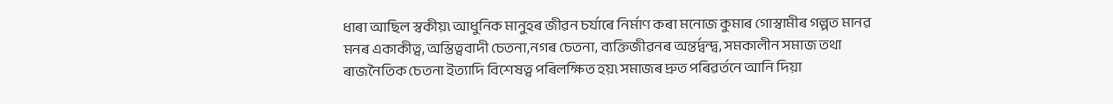ধাৰা আছিল স্বকীয়৷ আধুনিক মানুহৰ জীৱন চৰ্যাৰে নিৰ্মাণ কৰা মনোজ কুমাৰ গোস্বামীৰ গল্পত মানৱ মনৰ একাকীত্ব, অস্তিত্ববাদী চেতনা,নগৰ চেতনা, ব্যক্তিজীৱনৰ অন্তৰ্দ্বন্দ্ব, সমকালীন সমাজ তথা ৰাজনৈতিক চেতনা ইত্যাদি বিশেষত্ব পৰিলক্ষিত হয়৷ সমাজৰ দ্ৰুত পৰিৱৰ্তনে আনি দিয়া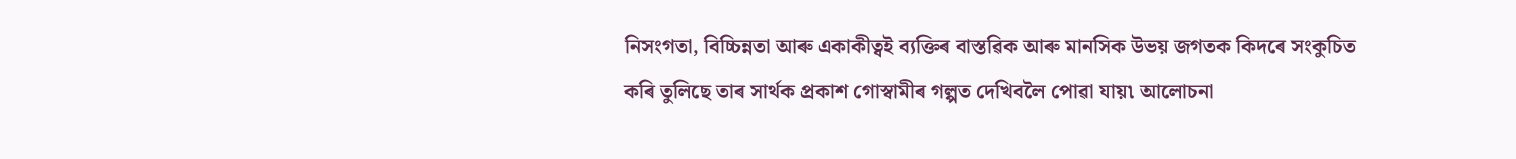নিসংগতা, বিচ্চিন্নতা আৰু একাকীত্বই ব্যক্তিৰ বাস্তৱিক আৰু মানসিক উভয় জগতক কিদৰে সংকুচিত কৰি তুলিছে তাৰ সাৰ্থক প্ৰকাশ গোস্বামীৰ গল্পত দেখিবলৈ পোৱা যায়৷ আলোচনা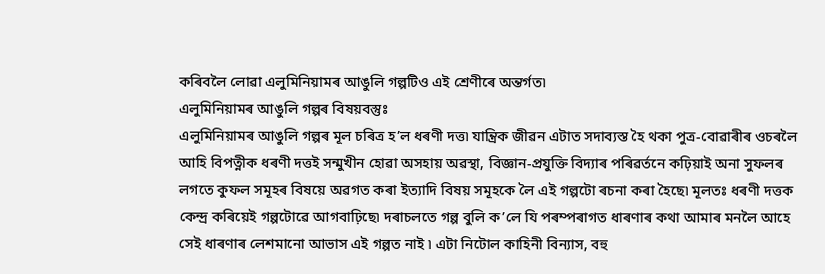কৰিবলৈ লোৱা এলুমিনিয়ামৰ আঙুলি গল্পটিও এই শ্ৰেণীৰে অন্তৰ্গত৷
এলুমিনিয়ামৰ আঙুলি গল্পৰ বিষয়বস্তুঃ
এলুমিনিয়ামৰ আঙুলি গল্পৰ মূল চৰিত্ৰ হ’ল ধৰণী দত্ত৷ যান্ত্ৰিক জীৱন এটাত সদাব্যস্ত হৈ থকা পুত্ৰ-বোৱাৰীৰ ওচৰলৈ আহি বিপত্নীক ধৰণী দত্তই সন্মুখীন হোৱা অসহায় অৱস্থা, বিজ্ঞান-প্ৰযুক্তি বিদ্যাৰ পৰিৱৰ্তনে কঢ়িয়াই অনা সুফলৰ লগতে কুফল সমূহৰ বিষয়ে অৱগত কৰা ইত্যাদি বিষয় সমূহকে লৈ এই গল্পটো ৰচনা কৰা হৈছে৷ মূলতঃ ধৰণী দত্তক কেন্দ্ৰ কৰিয়েই গল্পটোৱে আগবাঢ়িছে৷ দৰাচলতে গল্প বুলি ক’লে যি পৰম্পৰাগত ধাৰণাৰ কথা আমাৰ মনলৈ আহে সেই ধাৰণাৰ লেশমানো আভাস এই গল্পত নাই ৷ এটা নিটোল কাহিনী বিন্যাস, বহু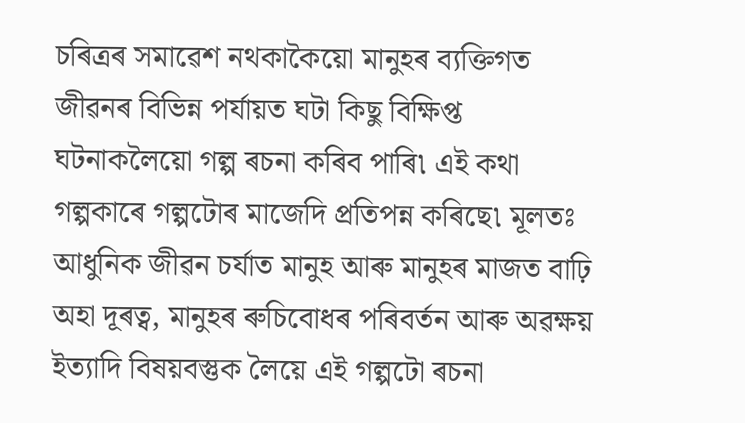চৰিত্ৰৰ সমাৱেশ নথকাকৈয়ো মানুহৰ ব্যক্তিগত জীৱনৰ বিভিন্ন পৰ্যায়ত ঘটা কিছু বিক্ষিপ্ত ঘটনাকলৈয়ো গল্প ৰচনা কৰিব পাৰি৷ এই কথা গল্পকাৰে গল্পটোৰ মাজেদি প্ৰতিপন্ন কৰিছে৷ মূলতঃ আধুনিক জীৱন চৰ্যাত মানুহ আৰু মানুহৰ মাজত বাঢ়ি অহা দূৰত্ব, মানুহৰ ৰুচিবোধৰ পৰিবৰ্তন আৰু অৱক্ষয় ইত্যাদি বিষয়বস্তুক লৈয়ে এই গল্পটো ৰচনা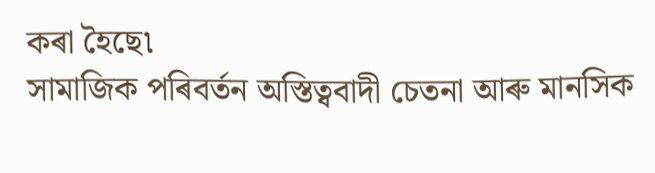কৰা হৈছে৷
সামাজিক পৰিবৰ্তন অস্তিত্ববাদী চেতনা আৰু মানসিক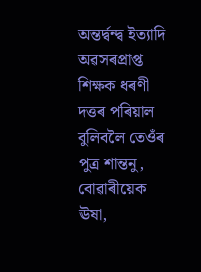অন্তৰ্দ্বন্দ্ব ইত্যাদি
অৱসৰপ্ৰাপ্ত শিক্ষক ধৰণী দত্তৰ পৰিয়াল বুলিবলৈ তেওঁৰ পুত্ৰ শান্তনু, বোৱাৰীয়েক ঊষা,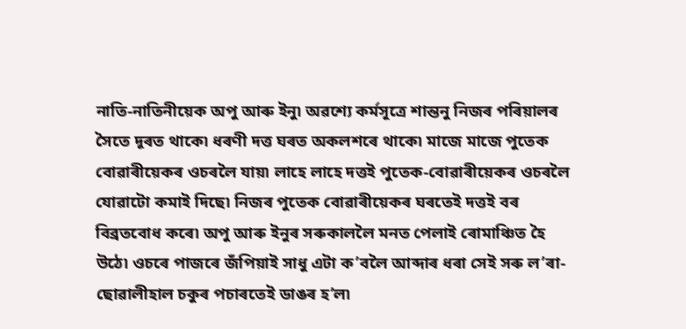নাতি-নাতিনীয়েক অপু আৰু ইনু৷ অৱশ্যে কৰ্মসূত্ৰে শান্তনু নিজৰ পৰিয়ালৰ সৈতে দূৰত থাকে৷ ধৰণী দত্ত ঘৰত অকলশৰে থাকে৷ মাজে মাজে পুতেক বোৱাৰীয়েকৰ ওচৰলৈ যায়৷ লাহে লাহে দত্তই পুতেক-বোৱাৰীয়েকৰ ওচৰলৈ যোৱাটো কমাই দিছে৷ নিজৰ পুতেক বোৱাৰীয়েকৰ ঘৰতেই দত্তই বৰ বিব্ৰতবোধ কৰে৷ অপু আৰু ইনুৰ সৰুকাললৈ মনত পেলাই ৰোমাঞ্চিত হৈ উঠে৷ ওচৰে পাজৰে জঁপিয়াই সাধু এটা ক’বলৈ আব্দাৰ ধৰা সেই সৰু ল’ৰা-ছোৱালীহাল চকুৰ পচাৰতেই ডাঙৰ হ’ল৷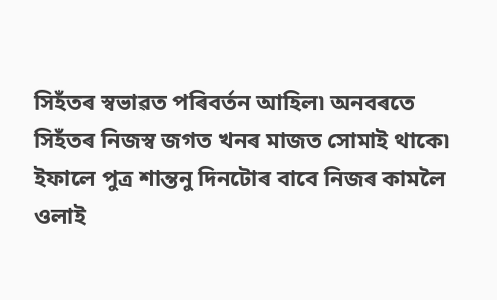সিহঁতৰ স্বভাৱত পৰিবৰ্তন আহিল৷ অনবৰতে সিহঁতৰ নিজস্ব জগত খনৰ মাজত সোমাই থাকে৷ ইফালে পুত্ৰ শান্তনু দিনটোৰ বাবে নিজৰ কামলৈ ওলাই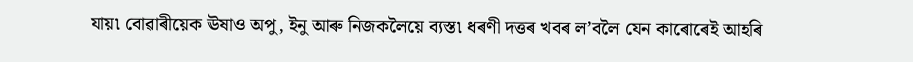যায়৷ বোৱাৰীয়েক ঊষাও অপু, ইনু আৰু নিজকলৈয়ে ব্যস্ত৷ ধৰণী দত্তৰ খবৰ ল’বলৈ যেন কাৰোৰেই আহৰি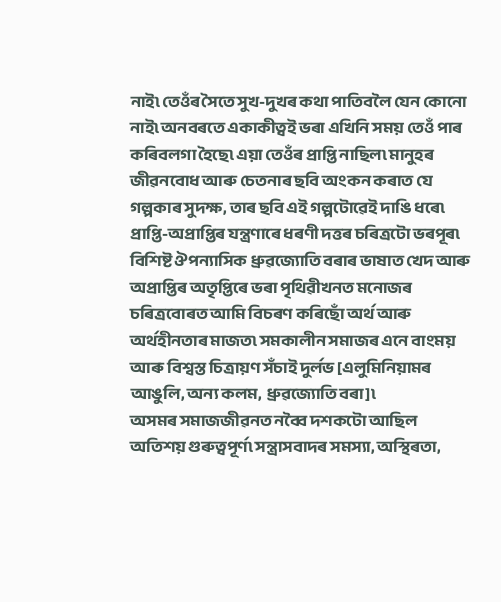নাই৷ তেওঁৰ সৈতে সুখ-দুখৰ কথা পাতিবলৈ যেন কোনো নাই৷ অনবৰতে একাকীত্বই ভৰা এখিনি সময় তেওঁ পাৰ কৰিবলগা হৈছে৷ এয়া তেওঁৰ প্ৰাপ্তি নাছিল৷ মানুহৰ জীৱনবোধ আৰু চেতনাৰ ছবি অংকন কৰাত যে গল্পকাৰ সুদক্ষ, তাৰ ছবি এই গল্পটোৱেই দাঙি ধৰে৷ প্ৰাপ্তি-অপ্ৰাপ্তিৰ যন্ত্ৰণাৰে ধৰণী দত্তৰ চৰিত্ৰটো ভৰপূৰ৷ বিশিষ্ট ঔপন্যাসিক ধ্ৰুৱজ্যোতি বৰাৰ ভাষাত খেদ আৰু অপ্ৰাপ্তিৰ অতৃপ্তিৰে ভৰা পৃথিৱীখনত মনোজৰ চৰিত্ৰবোৰত আমি বিচৰণ কৰিছোঁ অৰ্থ আৰু অৰ্থহীনতাৰ মাজত৷ সমকালীন সমাজৰ এনে বাংময় আৰু বিশ্বস্ত চিত্ৰায়ণ সঁচাই দুৰ্লভ [এলুমিনিয়ামৰ আঙুলি, অন্য কলম, ধ্ৰুৱজ্যোতি বৰা]৷
অসমৰ সমাজজীৱনত নব্বৈ দশকটো আছিল অতিশয় গুৰুত্বপূৰ্ণ৷ সন্ত্ৰাসবাদৰ সমস্যা, অস্থিৰতা,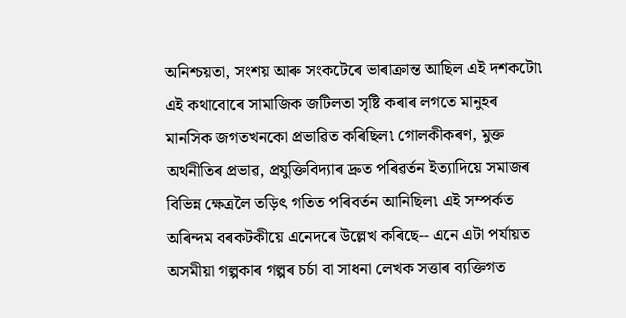অনিশ্চয়তা, সংশয় আৰু সংকটেৰে ভাৰাক্ৰান্ত আছিল এই দশকটো৷ এই কথাবোৰে সামাজিক জটিলতা সৃষ্টি কৰাৰ লগতে মানুহৰ মানসিক জগতখনকো প্ৰভাৱিত কৰিছিল৷ গোলকীকৰণ, মুক্ত অৰ্থনীতিৰ প্ৰভাৱ, প্ৰযুক্তিবিদ্যাৰ দ্ৰুত পৰিৱৰ্তন ইত্যাদিয়ে সমাজৰ বিভিন্ন ক্ষেত্ৰলৈ তড়িৎ গতিত পৰিবৰ্তন আনিছিল৷ এই সম্পৰ্কত অৰিন্দম বৰকটকীয়ে এনেদৰে উল্লেখ কৰিছে-- এনে এটা পৰ্যায়ত অসমীয়া গল্পকাৰ গল্পৰ চৰ্চা বা সাধনা লেখক সত্তাৰ ব্যক্তিগত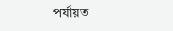পৰ্যায়ত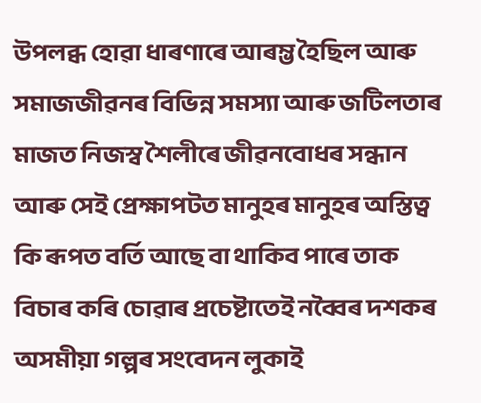উপলব্ধ হোৱা ধাৰণাৰে আৰম্ভ হৈছিল আৰু সমাজজীৱনৰ বিভিন্ন সমস্যা আৰু জটিলতাৰ মাজত নিজস্ব শৈলীৰে জীৱনবোধৰ সন্ধান আৰু সেই প্ৰেক্ষাপটত মানুহৰ মানুহৰ অস্তিত্ব কি ৰূপত বৰ্তি আছে বা থাকিব পাৰে তাক বিচাৰ কৰি চোৱাৰ প্ৰচেষ্টাতেই নব্বৈৰ দশকৰ অসমীয়া গল্পৰ সংবেদন লুকাই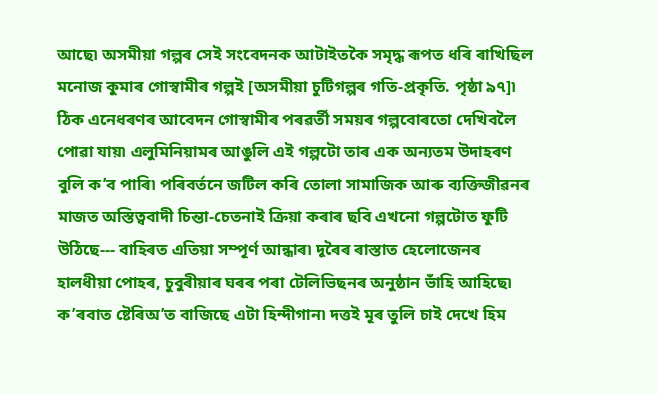আছে৷ অসমীয়া গল্পৰ সেই সংবেদনক আটাইতকৈ সমৃদ্ধ ৰূপত ধৰি ৰাখিছিল মনোজ কুমাৰ গোস্বামীৰ গল্পই [অসমীয়া চুটিগল্পৰ গতি-প্ৰকৃতি. পৃষ্ঠা ৯৭]৷ ঠিক এনেধৰণৰ আবেদন গোস্বামীৰ পৰৱৰ্তী সময়ৰ গল্পবোৰতো দেখিবলৈ পোৱা যায়৷ এলুমিনিয়ামৰ আঙুলি এই গল্পটো তাৰ এক অন্যতম উদাহৰণ বুলি ক’ব পাৰি৷ পৰিবৰ্তনে জটিল কৰি তোলা সামাজিক আৰু ব্যক্তিজীৱনৰ মাজত অস্তিত্ববাদী চিন্তা-চেতনাই ক্ৰিয়া কৰাৰ ছবি এখনো গল্পটোত ফুটি উঠিছে--- বাহিৰত এতিয়া সম্পূৰ্ণ আন্ধাৰ৷ দূৰৈৰ ৰাস্তাত হেলোজেনৰ হালধীয়া পোহৰ, চুবুৰীয়াৰ ঘৰৰ পৰা টেলিভিছনৰ অনুষ্ঠান ভাঁহি আহিছে৷ ক’ৰবাত ষ্টেৰিঅ’ত বাজিছে এটা হিন্দীগান৷ দত্তই মূৰ তুলি চাই দেখে হিম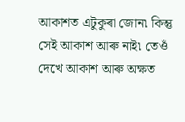আকাশত এটুকুৰা জোন৷ কিন্তু সেই আকাশ আৰু নাই৷ তেওঁ দেখে আকাশ আৰু অক্ষত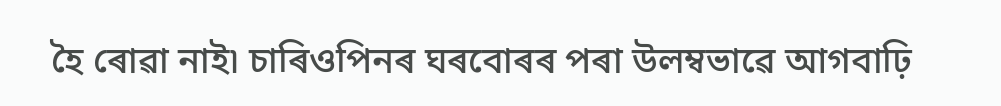হৈ ৰোৱা নাই৷ চাৰিওপিনৰ ঘৰবোৰৰ পৰা উলম্বভাৱে আগবাঢ়ি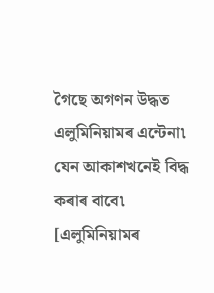গৈছে অগণন উদ্ধত এলুমিনিয়ামৰ এন্টেনা৷ যেন আকাশখনেই বিদ্ধ কৰাৰ বাবে৷ [এলুমিনিয়ামৰ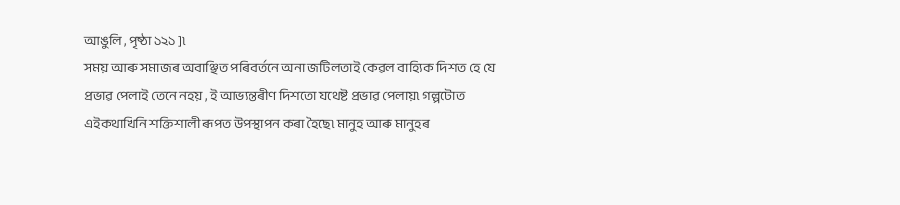আঙুলি , পৃষ্ঠা ১২১ ]৷
সময় আৰু সমাজৰ অবাঞ্ছিত পৰিবৰ্তনে অনা জটিলতাই কেৱল বাহ্যিক দিশত হে যে প্ৰভাৱ পেলাই তেনে নহয় , ই আভ্যন্তৰীণ দিশতো যথেষ্ট প্ৰভাৱ পেলায়৷ গল্পটোত এইকথাখিনি শক্তিশালী ৰূপত উপস্থাপন কৰা হৈছে৷ মানুহ আৰু মানুহৰ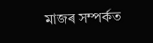মাজৰ সম্পৰ্কত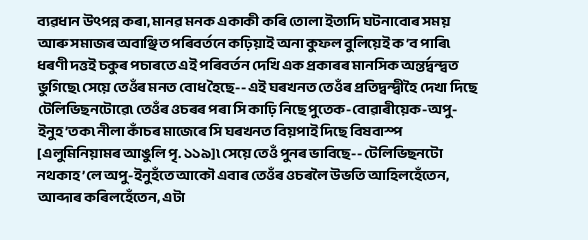ব্যৱধান উৎপন্ন কৰা, মানৱ মনক একাকী কৰি তোলা ইত্যদি ঘটনাবোৰ সময় আৰু সমাজৰ অবাঞ্ছিত পৰিবৰ্তনে কঢ়িয়াই অনা কুফল বুলিয়েই ক’ব পাৰি৷ ধৰণী দত্তই চকুৰ পচাৰতে এই পৰিবৰ্তন দেখি এক প্ৰকাৰৰ মানসিক অন্তৰ্দ্বন্দ্বত ভুগিছে৷ সেয়ে তেওঁৰ মনত বোধ হৈছে-- এই ঘৰখনত তেওঁৰ প্ৰতিদ্বন্দ্বীহৈ দেখা দিছে টেলিভিছনটোৱে৷ তেওঁৰ ওচৰৰ পৰা সি কাঢ়ি নিছে পুতেক-বোৱাৰীয়েক-অপু-ইনুহ’তক৷ নীলা কাঁচৰ মাজেৰে সি ঘৰখনত বিয়পাই দিছে বিষবাস্প [এলুমিনিয়ামৰ আঙুলি পৃ. ১১৯]৷ সেয়ে তেওঁ পুনৰ ভাবিছে-- টেলিভিছনটো নথকাহ’লে অপু-ইনুহঁতে আকৌ এবাৰ তেওঁৰ ওচৰলৈ উভতি আহিলহেঁতেন, আব্দাৰ কৰিলহেঁতেন, এটা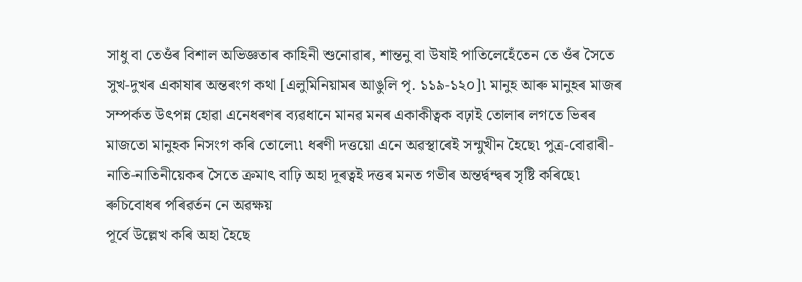সাধু বা তেওঁৰ বিশাল অভিজ্ঞতাৰ কাহিনী শুনোৱাৰ, শান্তনু বা উষাই পাতিলেহেঁতেন তে ওঁৰ সৈতে সুখ-দুখৰ একাষাৰ অন্তৰংগ কথা [এলুমিনিয়ামৰ আঙুলি পৃ. ১১৯-১২০]৷ মানুহ আৰু মানুহৰ মাজৰ সম্পৰ্কত উৎপন্ন হোৱা এনেধৰণৰ ব্যৱধানে মানৱ মনৰ একাকীত্বক বঢ়াই তোলাৰ লগতে ভিৰৰ মাজতো মানুহক নিসংগ কৰি তোলে৷৷ ধৰণী দত্তয়ো এনে অৱস্থাৰেই সন্মুখীন হৈছে৷ পুত্ৰ-বোৱাৰী-নাতি-নাতিনীয়েকৰ সৈতে ক্ৰমাৎ বাঢ়ি অহা দূৰত্বই দত্তৰ মনত গভীৰ অন্তৰ্দ্বন্দ্বৰ সৃষ্টি কৰিছে৷
ৰুচিবোধৰ পৰিৱৰ্তন নে অৱক্ষয়
পূৰ্বে উল্লেখ কৰি অহা হৈছে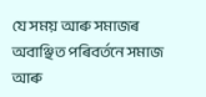যে সময় আৰু সমাজৰ অবাঞ্ছিত পৰিবৰ্তনে সমাজ আৰু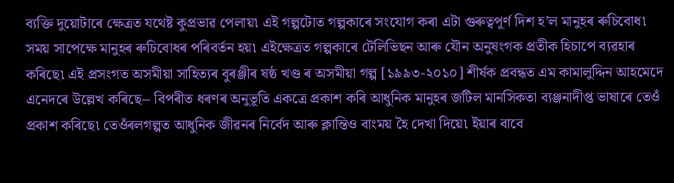ব্যক্তি দুয়োটাৰে ক্ষেত্ৰত যথেষ্ট কুপ্ৰভাৱ পেলায়৷ এই গল্পটোত গল্পকাৰে সংযোগ কৰা এটা গুৰুত্বপূৰ্ণ দিশ হ’ল মানুহৰ ৰুচিবোধ৷ সময় সাপেক্ষে মানুহৰ ৰুচিবোধৰ পৰিবৰ্তন হয়৷ এইক্ষেত্ৰত গল্পকাৰে টেলিভিছন আৰু যৌন অনুষংগক প্ৰতীক হিচাপে ব্যৱহাৰ কৰিছে৷ এই প্ৰসংগত অসমীয়া সাহিত্যৰ বুৰঞ্জীৰ ষষ্ঠ খণ্ড ৰ অসমীয়া গল্প [১৯৯৩-২০১০] শীৰ্ষক প্ৰবন্ধত এম কামালুদ্দিন আহমেদে এনেদৰে উল্লেখ কৰিছে-- বিপৰীত ধৰণৰ অনুভূতি একত্ৰে প্ৰকাশ কৰি আধুনিক মানুহৰ জটিল মানসিকতা ব্যঞ্জনাদীপ্ত ভাষাৰে তেওঁ প্ৰকাশ কৰিছে৷ তেওঁৰলগল্পত আধুনিক জীৱনৰ নিৰ্বেদ আৰু ক্লান্তিও বাংময় হৈ দেখা দিয়ে৷ ইয়াৰ বাবে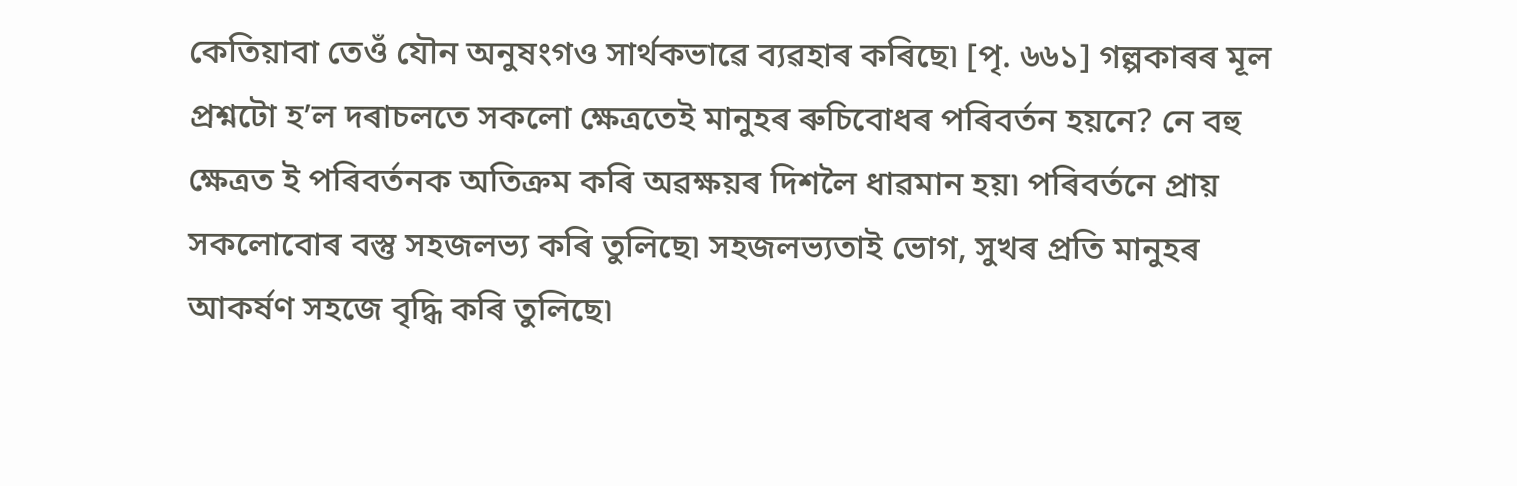কেতিয়াবা তেওঁ যৌন অনুষংগও সাৰ্থকভাৱে ব্যৱহাৰ কৰিছে৷ [পৃ. ৬৬১] গল্পকাৰৰ মূল প্ৰশ্নটো হ’ল দৰাচলতে সকলো ক্ষেত্ৰতেই মানুহৰ ৰুচিবোধৰ পৰিবৰ্তন হয়নে? নে বহু ক্ষেত্ৰত ই পৰিবৰ্তনক অতিক্ৰম কৰি অৱক্ষয়ৰ দিশলৈ ধাৱমান হয়৷ পৰিবৰ্তনে প্ৰায় সকলোবোৰ বস্তু সহজলভ্য কৰি তুলিছে৷ সহজলভ্যতাই ভোগ, সুখৰ প্ৰতি মানুহৰ আকৰ্ষণ সহজে বৃদ্ধি কৰি তুলিছে৷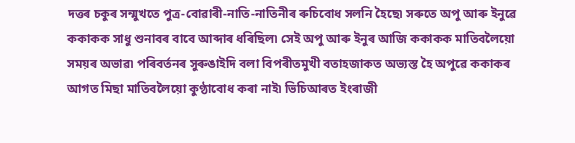দত্তৰ চকুৰ সন্মুখতে পুত্ৰ-বোৱাৰী-নাতি-নাতিনীৰ ৰুচিবোধ সলনি হৈছে৷ সৰুতে অপু আৰু ইনুৱে ককাকক সাধু শুনাবৰ বাবে আব্দাৰ ধৰিছিল৷ সেই অপু আৰু ইনুৰ আজি ককাকক মাতিবলৈয়ো সময়ৰ অভাৱ৷ পৰিবৰ্তনৰ সুৰুঙাইদি বলা বিপৰীতমুখী বতাহজাকত অভ্যস্ত হৈ অপুৱে ককাকৰ আগত মিছা মাতিবলৈয়ো কুণ্ঠাবোধ কৰা নাই৷ ভিচিআৰত ইংৰাজী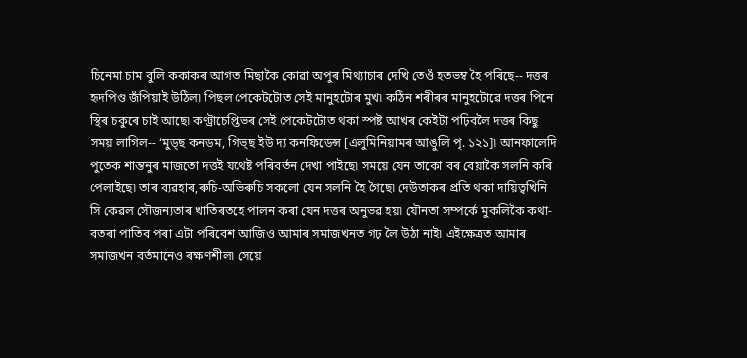চিনেমা চাম বুলি ককাকৰ আগত মিছাকৈ কোৱা অপুৰ মিথ্যাচাৰ দেখি তেওঁ হতভম্ব হৈ পৰিছে-- দত্তৰ হৃদপিণ্ড জঁপিয়াই উঠিল৷ পিছল পেকেটটোত সেই মানুহটোৰ মুখ৷ কঠিন শৰীৰৰ মানুহটোৱে দত্তৰ পিনে স্থিৰ চকুৰে চাই আছে৷ কণ্ট্ৰাচেপ্তিভৰ সেই পেকেটটোত থকা স্পষ্ট আখৰ কেইটা পঢ়িবলৈ দত্তৰ কিছু সময় লাগিল-- ‘মুড্ছ কনডম, গিভ্ছ ইউ দ্য কনফিডেন্স [এলুমিনিয়ামৰ আঙুলি পৃ. ১২১]৷ আনফালেদি পুতেক শান্তনুৰ মাজতো দত্তই যথেষ্ট পৰিবৰ্তন দেখা পাইছে৷ সময়ে যেন তাকো বৰ বেয়াকৈ সলনি কৰি পেলাইছে৷ তাৰ ব্যৱহাৰ,ৰুচি-অভিৰুচি সকলো যেন সলনি হৈ গৈছে৷ দেউতাকৰ প্ৰতি থকা দায়িত্বখিনি সি কেৱল সৌজন্যতাৰ খাতিৰতহে পালন কৰা যেন দত্তৰ অনুভৱ হয়৷ যৌনতা সম্পৰ্কে মুকলিকৈ কথা-বতৰা পাতিব পৰা এটা পৰিবেশ আজিও আমাৰ সমাজখনত গঢ় লৈ উঠা নাই৷ এইক্ষেত্ৰত আমাৰ সমাজখন বৰ্তমানেও ৰক্ষণশীল৷ সেয়ে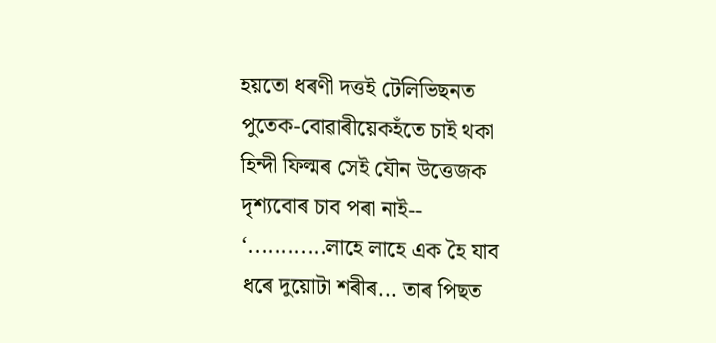হয়তো ধৰণী দত্তই টেলিভিছনত পুতেক-বোৱাৰীয়েকহঁতে চাই থকা হিন্দী ফিল্মৰ সেই যৌন উত্তেজক দৃশ্যবোৰ চাব পৰা নাই-- ‘............লাহে লাহে এক হৈ যাব ধৰে দুয়োটা শৰীৰ... তাৰ পিছত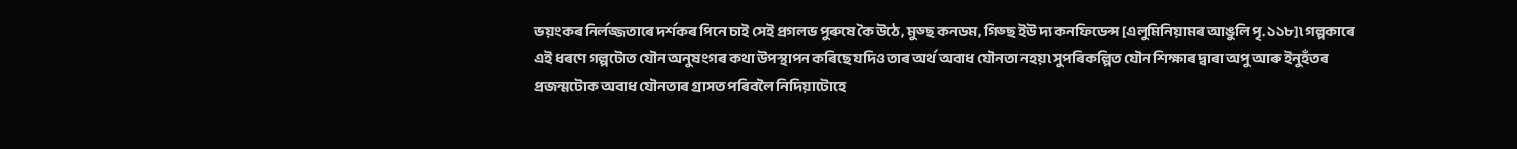ভয়ংকৰ নিৰ্লজ্জতাৰে দৰ্শকৰ পিনে চাই সেই প্ৰগলভ পুৰুষে কৈ উঠে, মুড্ছ কনডম, গিভ্ছ ইউ দ্য কনফিডেন্স [এলুমিনিয়ামৰ আঙুলি পৃ. ১১৮]৷ গল্পকাৰে এই ধৰণে গল্পটোত যৌন অনুষংগৰ কথা উপস্থাপন কৰিছে যদিও তাৰ অৰ্থ অবাধ যৌনতা নহয়৷ সুপৰিকল্পিত যৌন শিক্ষাৰ দ্বাৰা অপু আৰু ইনুহঁতৰ প্ৰজন্মটোক অবাধ যৌনতাৰ গ্ৰাসত পৰিবলৈ নিদিয়াটোহে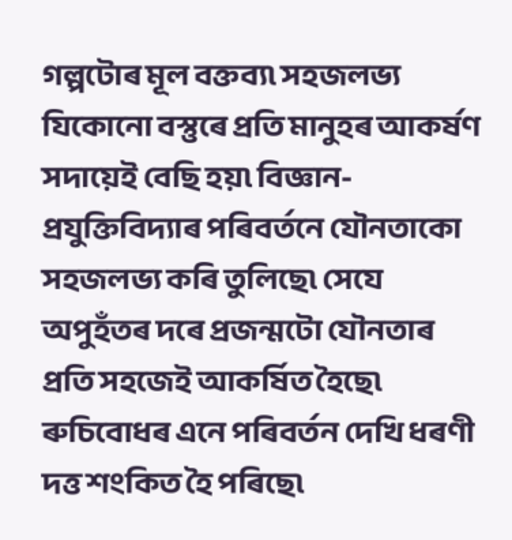গল্পটোৰ মূল বক্তব্য৷ সহজলভ্য যিকোনো বস্তুৰে প্ৰতি মানুহৰ আকৰ্ষণ সদায়েই বেছি হয়৷ বিজ্ঞান-প্ৰযুক্তিবিদ্যাৰ পৰিবৰ্তনে যৌনতাকো সহজলভ্য কৰি তুলিছে৷ সেযে অপুহঁতৰ দৰে প্ৰজন্মটো যৌনতাৰ প্ৰতি সহজেই আকৰ্ষিত হৈছে৷ ৰুচিবোধৰ এনে পৰিবৰ্তন দেখি ধৰণী দত্ত শংকিত হৈ পৰিছে৷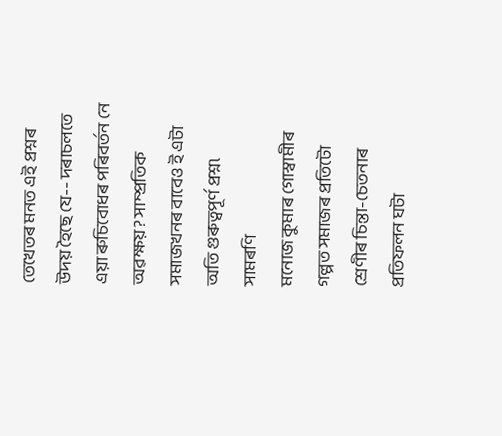তেখেতৰ মনত এই প্ৰশ্নৰ উদয় হৈছে যে-- দৰাচলতে এয়া ৰুচিবোধৰ পৰিবৰ্তন নে অৱক্ষয়? সাম্প্ৰতিক সমাজখনৰ বাবেও ই এটা অতি গুৰুত্বপূৰ্ণ প্ৰশ্ন৷
সামৰণি
মনোজ কুমাৰ গোস্বামীৰ গল্পত সমাজৰ প্ৰতিটো শ্ৰেণীৰ চিন্তা-চেতনাৰ প্ৰতিফলন ঘটা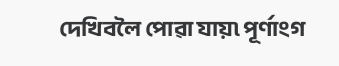দেখিবলৈ পোৱা যায়৷ পূৰ্ণাংগ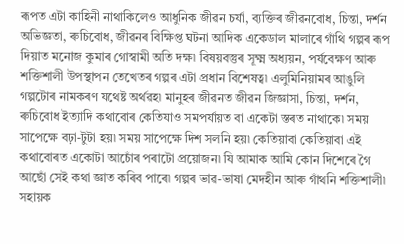ৰূপত এটা কাহিনী নাথাকিলেও আধুনিক জীৱন চৰ্যা, ব্যক্তিৰ জীৱনবোধ, চিন্তা, দৰ্শন অভিজ্ঞতা, ৰুচিবোধ, জীৱনৰ বিক্ষিপ্ত ঘটনা আদিক একেডাল মালাৰে গাঁথি গল্পৰ ৰূপ দিয়াত মনোজ কুমাৰ গোস্বামী অতি দক্ষ৷ বিষয়বস্তুৰ সূক্ষ্ম অধ্যয়ন, পৰ্যবেক্ষণ আৰু শক্তিশালী উপস্থাপন তেখেতৰ গল্পৰ এটা প্ৰধান বিশেষত্ব৷ এলুমিনিয়ামৰ আঙুলি গল্পটোৰ নামকৰণ যথেষ্ট অৰ্থৱহ৷ মানুহৰ জীৱনত জীৱন জিজ্ঞাসা, চিন্তা, দৰ্শন, ৰুচিবোধ ইত্যাদি কথাবোৰ কেতিযাও সমপৰ্যায়ত বা একেটা স্তৰত নাথাকে৷ সময় সাপেক্ষে বঢ়া-টুটা হয়৷ সময় সাপেক্ষে দিশ সলনি হয়৷ কেতিয়াবা কেতিয়াবা এই কথাবোৰত একোটা আচোঁৰ পৰাটো প্ৰয়োজন৷ যি আমাক আমি কোন দিশেৰে গৈ আছোঁ সেই কথা জ্ঞাত কৰিব পাৰে৷ গল্পৰ ভাৱ-ভাষা মেদহীন আৰু গাঁথনি শক্তিশালী৷
সহায়ক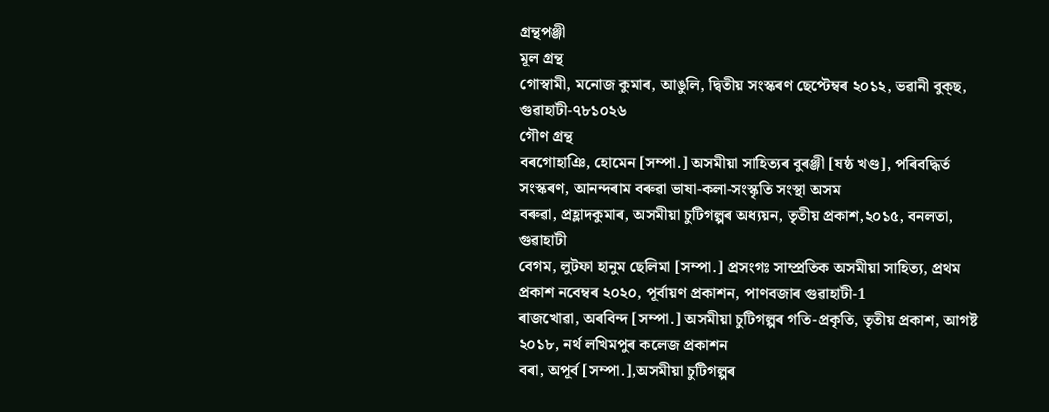গ্ৰন্থপঞ্জী
মূল গ্ৰন্থ
গোস্বামী, মনোজ কুমাৰ, আঙুলি, দ্বিতীয় সংস্কৰণ ছেপ্টেম্বৰ ২০১২, ভৱানী বুক্ছ, গুৱাহাটী-৭৮১০২৬
গৌণ গ্ৰন্থ
বৰগোহাঞি, হোমেন [সম্পা.] অসমীয়া সাহিত্যৰ বুৰঞ্জী [ষষ্ঠ খণ্ড], পৰিবদ্ধিৰ্ত সংস্কৰণ, আনন্দৰাম বৰুৱা ভাষা-কলা-সংস্কৃতি সংস্থা অসম
বৰুৱা, প্ৰহ্লাদকুমাৰ, অসমীয়া চুটিগল্পৰ অধ্যয়ন, তৃতীয় প্ৰকাশ,২০১৫, বনলতা, গুৱাহাটী
বেগম, লুটফা হানুম ছেলিমা [সম্পা.] প্ৰসংগঃ সাম্প্ৰতিক অসমীয়া সাহিত্য, প্ৰথম প্ৰকাশ নবেম্বৰ ২০২০, পূৰ্বায়ণ প্ৰকাশন, পাণবজাৰ গুৱাহাটী-1
ৰাজখোৱা, অৰবিন্দ [সম্পা.] অসমীয়া চুটিগল্পৰ গতি-প্ৰকৃতি, তৃতীয় প্ৰকাশ, আগষ্ট ২০১৮, নৰ্থ লখিমপুৰ কলেজ প্ৰকাশন
বৰা, অপূৰ্ব [সম্পা.],অসমীয়া চুটিগল্পৰ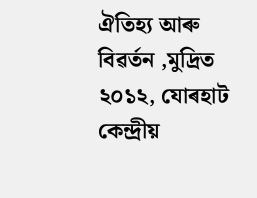ঐতিহ্য আৰু বিৱৰ্তন ,মুদ্ৰিত ২০১২, যোৰহাট কেন্দ্ৰীয়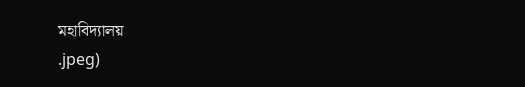মহাবিদ্যালয়
.jpeg)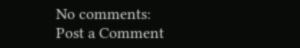No comments:
Post a Comment